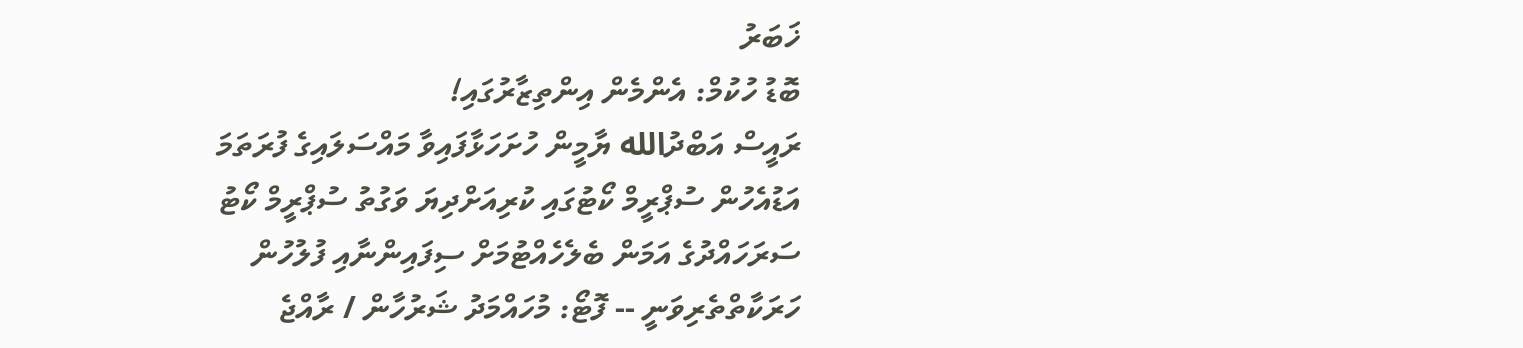ޚަބަރު
ބޮޑު ހުކުމް: އެންމެން އިންތިޒާރުގައި!
ރައީސް އަބްދުالله ޔާމީން ހުށަހަޅާފައިވާ މައްސަލައިގެ ފުރަތަމަ އަޑުއެހުން ސުޕްރީމް ކޯޓުގައި ކުރިއަށްދިޔަ ވަގުތު ސުޕްރީމް ކޯޓު ސަރަހައްދުގެ އަމަން ބެލެހެއްޓުމަށް ސިފައިންނާއި ފުލުހުން ހަރަކާތްތެރިވަނީ -- ފޮޓޯ: މުހައްމަދު ޝަރުހާން / ރާއްޖެ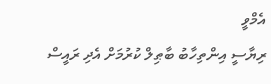އެމްވީ
ރިޔާސީ އިންތިހާބު ބާޠިލް ކުރުމަށް އެދި ރައީސް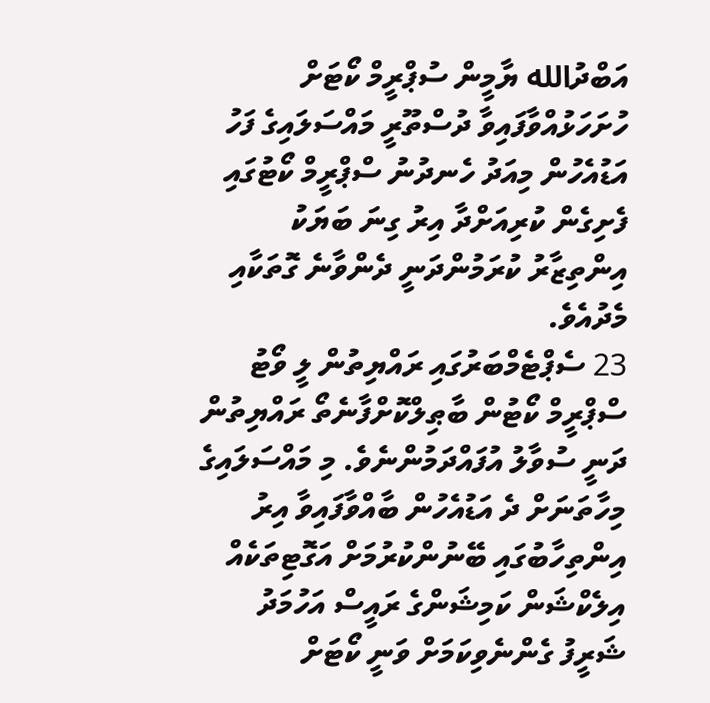އަބްދުالله ޔާމީން ސުޕްރީމް ކޯޓަށް ހުށަހަޅުއްވާފައިވާ ދުސްތޫރީ މައްސަލައިގެ ފަހު އަޑުއެހުން މިއަދު ހެނދުނު ސްޕްރީމް ކޯޓުގައި ފެށިގެން ކުރިއަށްދާ އިރު ގިނަ ބަޔަކު އިންތިޒާރު ކުރަމުންދަނީ ދެންވާނެ ގޮތަކާއި މެދުއެވެ.
23 ސެޕްޓެމްބަރުގައި ރައްޔިތުން ލީ ވޯޓު ސްޕްރީމް ކޯޓުން ބާޠިލްކޮށްފާނެތޯ ރައްޔިތުން ދަނީ ސުވާލު އުފައްދަމުންނެވެ. މި މައްސަލައިގެ މިހާތަނަށް ދެ އަޑުއެހުން ބާއްވާފައިވާ އިރު އިންތިހާބުގައި ބޭނުންކުރުމަށް އަގޮޓިތަކެއް އިލެކްޝަން ކަމިޝަންގެ ރައީސް އަހުމަދު ޝަރީފު ގެންނެވިކަމަށް ވަނީ ކޯޓަށް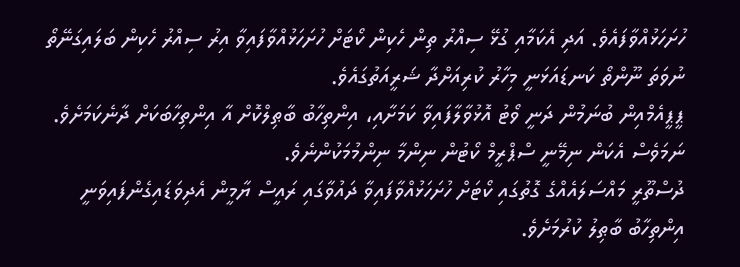ހުށަހަޅުއްވާފައެވެ. އަދި އެކަމާއި ގުޅޭ ސިއްރު ތިން ހެކިން ކޯޓަށް ހުށަހަޅުއްވާފައިވާ އިރު ސިއްރު ހެކިން ބަލައިގަނޭތޯ ނުވަތަ ނޫންތޯ ކަނޑައަޅަނީ މިހާރު ކުރިއަށްދާ ޝަރީއަތުގައެވެ.
ޕީޕީއެމްއިން ބުނަމުން ދަނީ ވޯޓު އޮޅުވާލާފައިވާ ކަމަށާއި، އިންތިހާބު ބާޠިލްކޮށް އާ އިންތިހާބަކަށް ދާނެކަމަށެވެ. ނަމަވެސް އެކަން ނިމޭނީ ސްޕްރީމް ކޯޓުން ނިންމާ ނިންމުމަކުންނެވެ.
ދުސްތޫރީ މައްސަލައެއްގެ ގޮތުގައި ކޯޓަށް ހުށަހަޅުއްވާފައިވާ ދައުވާގައި ރައީސް ޔާމީން އެދިވަޑައިގެންފައިވަނީ އިންތިހާބު ބާޠިލު ކުރުމަށެވެ.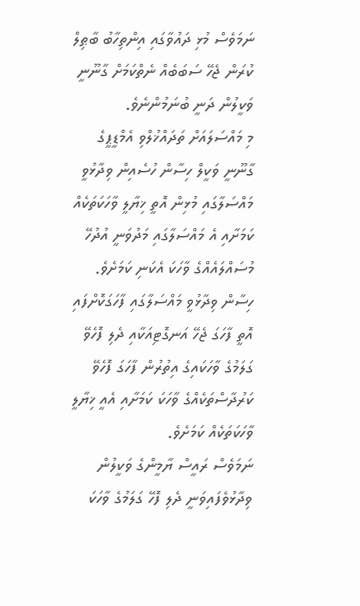ނަމަވެސް މުޅި ދައުވާގައި އިންތިހާބު ބާޠިލް ކުރަން ޖެހޭ ސަބަބެއް ނެތްކަމަށް ގާނޫނީ ވަކީލުން ދަނީ ބުނަމުންނެވެ.
މި މައްސަލައަށް ތަދައްޚުލްވި އެމްޑީޕީގެ ގާނޫނީ ވަކީލް ހިސާން ހުސެއިން ވިދާޅުވީ މައްސަލާގައި މުޅިން އޮތީ ޚިޔާލީ ވާހަކަތަކެއް ކަމަށާއި އެ މައްސަލާގައި މަދުވަނީ އުދުހޭ މުސައްލައެއްގެ ވާހަކަ އެކަނި ކަމަށެވެ. ހިސާން ވިދާޅުވީ މައްސަލާގައި ފާހަގަކޮށްފައި އޮތީ ފާހަގަ ޖެހޭ އަނގޮޓިއަކާއި ދެލި ފޮހެވޭ ގަލަމުގެ ވާހަކައިގެ އިތުރުން ފާހަގަ ފޮހެވޭ ކަރުދާސްތަކެއްގެ ވާހަކަ ކަމަށާއި އެއީ ޚިޔާލީ ވާހަކަތަކެއް ކަމަށެވެ.
ނަމަވެސް ރައީސް ޔާމީންގެ ވަކީލުން ވިދާޅުވެފައިވަނީ ދެލި ފޮހޭ ގަލަމުގެ ވާހަކަ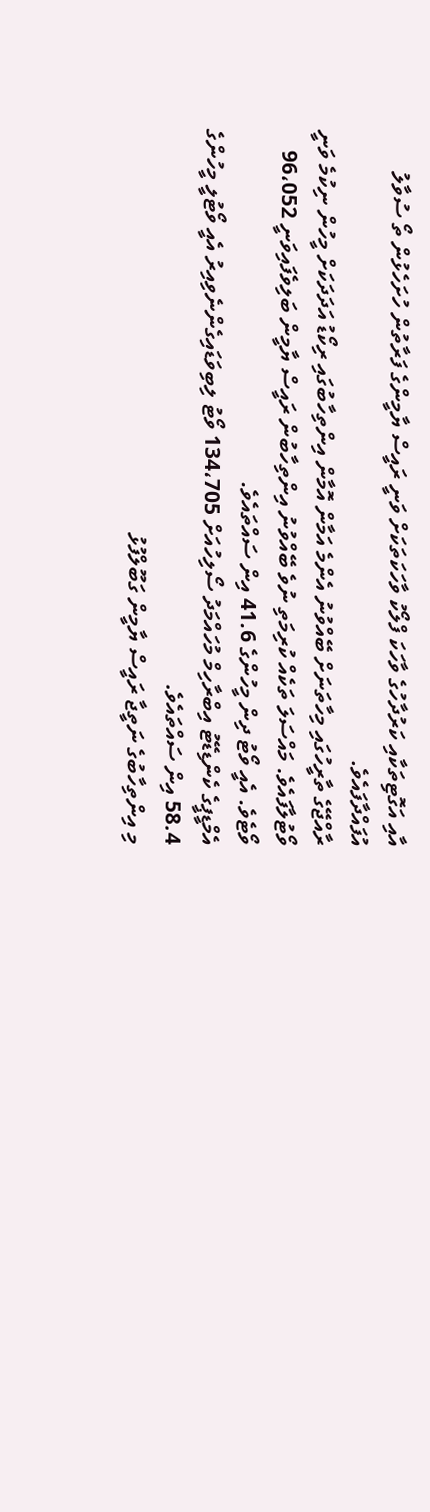އާއި އަގޮޓިތަކާއި ކަރުދާހުގެ ވާހަކަ ފްލޯކު ވާހަކަތަކަށް ވަނީ ރައީސް ޔާމީންގެ ފަރާތުން ހުށަހެޅުން ތޯ ސުވާލު އުފައްދާފައެވެ.
ރާއްޖޭގެ ތާރީހުގައި މިހާތަނަށް ބޭއްވުނު އެންމެ އަމާން އޮމާން އިންތިހާބުގައި ރިކޯޑު އަދަދަކަށް މީހުން ނިކުމެ ވަނީ ވޯޓުލާފައެވެ. މައްސަލަ ތަކެއް ކުރިމަތި ނުވެ ބޭއްވުނު އިންތިހާބުން ރައީސް ޔާމީން ބަލިވެފައިވަނީ 96،052 ވޯޓެވެ. އެއީ ވޯޓު ދިން މީހުންގެ 41.6 އިން ސައްތައެވެ.
އެމްޑީޕީގެ ކެންޑިޑޭޓު އިބްރާހިމް މުހައްމަދު ސޯލިހުއަށް 134،705 ވޯޓު ލިބިވަޑައިގެންނެވިއިރު އެއީ ވޯޓުލީ މީހުންގެ 58.4 އިން ސައްތައެވެ.
މި އިންތިހާބުގެ ނަތީޖާ ރައީސް ޔާމީން ގަބޫލްފުޅު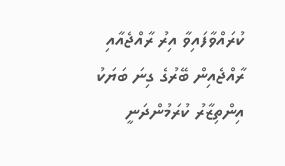ކުރައްވާފައިވާ އިރު ރާއްޖެއާއި ރާއްޖެއިން ބޭރުގެ ގިނަ ބަޔަކު އިންތިޒާރު ކުރަމުންދަނީ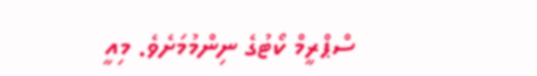ސްޕްރީމް ކޯޓުގެ ނިންމުމަށެވެ. މިއީ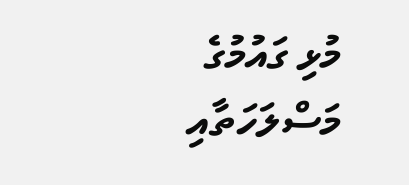މުޅި ގައުމުގެ މަސްލަހަތާއި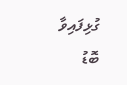ގުޅިފައިވާ ބޮޑު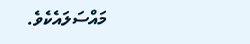މައްސަލައެކެވެ.